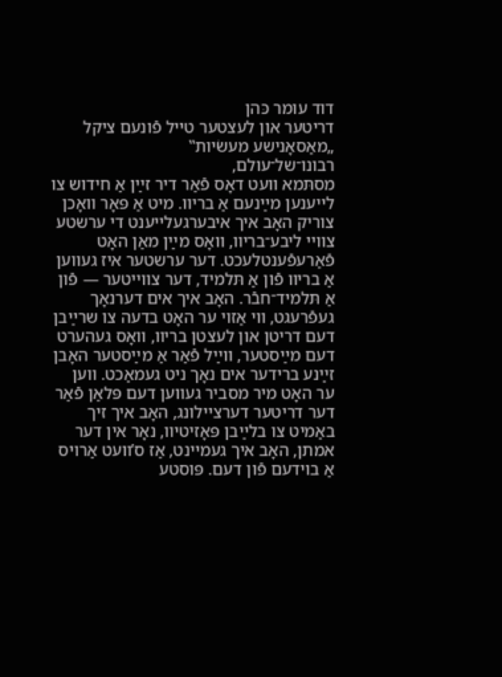דוד עומר כּהן
דריטער און לעצטער טײל פֿונעם ציקל „מאַסאָנישע מעשׂיות‟
רבונו־של־עולם,
מסתּמא װעט דאָס פֿאַר דיר זײַן אַ חידוש צו לײענען מײַנעם אַ בריװ. מיט אַ פּאָר װאָכן צוריק האָב איך איבערגעלײענט די ערשטע צװײ ליבע־בריװ, װאָס מײַן מאַן האָט פֿאַרעפֿענטלעכט. דער ערשטער איז געװען אַ בריװ פֿון אַ תּלמיד, דער צװײטער — פֿון אַ תּלמיד־חבֿר. האָב איך אים דערנאָך געפֿרעגט, װי אַזױ ער האָט בדעה צו שרײַבן דעם דריטן און לעצטן בריװ, װאָס געהערט דעם מײַסטער, װײַל פֿאַר אַ מײַסטער האָבן זײַנע ברידער אים נאָך ניט געמאַכט. װען ער האָט מיר מסביר געװען דעם פּלאַן פֿאַר דער דריטער דערצײלונג, האָב איך זיך באַמיט צו בלײַבן פּאָזיטיװ, נאָר אין דער אמתן, האָב איך געמײנט, אַז ס’װעט אַרױס אַ בױדעם פֿון דעם. פּוסטע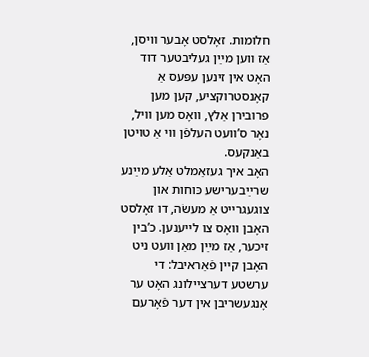חלומות. זאָלסט אָבער װיסן, אַז װען מײַן געליבטער דוד האָט אין זינען עפּעס אַ קאָנסטרוקציע, קען מען פּרובירן אַלץ, װאָס מען װיל, נאָר ס’װעט העלפֿן װי אַ טױטן באַנקעס.
האָב איך געזאַמלט אַלע מײַנע שרײַבערישע כּוחות און צוגעגרײט אַ מעשׂה, דו זאָלסט האָבן װאָס צו לײענען. כ’בין זיכער, אַז מײַן מאַן װעט ניט האָבן קײן פֿאַראיבל: די ערשטע דערצײלונג האָט ער אָנגעשריבן אין דער פֿאָרעם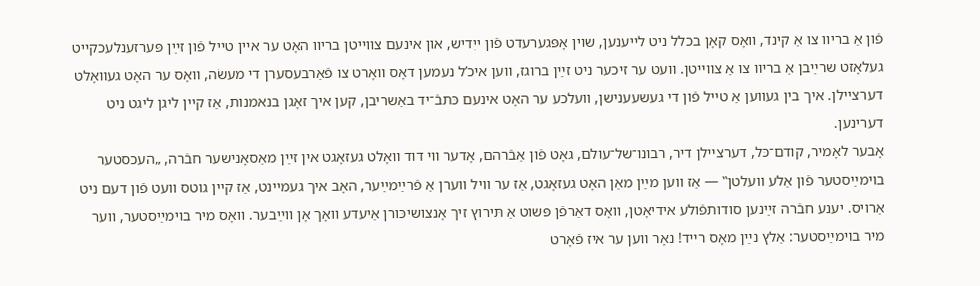פֿון אַ בריװ צו אַ קינד, װאָס קאָן בכלל ניט לײענען, שױן אָפּגערעדט פֿון ייִדיש, און אינעם צװײטן בריװ האָט ער אײן טײל פֿון זײַן פּערזענלעכקײט געלאָזט שרײַבן אַ בריװ צו אַ צװײטן. װעט ער זיכער ניט זײַן ברוגז, װען איכ’ל נעמען דאָס װאָרט צו פֿאַרבעסערן די מעשׂה, װאָס ער האָט געװאָלט דערצײלן. איך בין געװען אַ טײל פֿון די געשעענישן, װעלכע ער האָט אינעם כּתבֿ־יד באַשריבן, קען איך זאָגן בנאמנות, אַז קײן ליגן ליגט ניט דערינען.
אָבער לאָמיר, קודם־כּל, דערצײלן דיר, רבונו־של־עולם, גאָט פֿון אַבֿרהם, אָדער װי דוד װאָלט געזאָגט אין זײַן מאַסאָנישער חבֿרה, „העכסטער בױמײַסטער פֿון אַלע װעלטן‟ — אַז װען מײַן מאַן האָט געזאָגט, אַז ער װיל װערן אַ פֿרײַמײַער, האָב איך געמײנט, אַז קיין גוטס װעט פֿון דעם ניט אַרויס. יענע חבֿרה זײַנען סודותפֿולע אידיאָטן, װאָס דאַרפֿן פּשוט אַ תּירוץ זיך אָנצושיכּורן אַיעדע װאָך אָן װײַבער. װאָס מיר בױמײַסטער, װער מיר בױמײַסטער: אַלץ נײַן מאָס רײד! נאָר װען ער איז פֿאָרט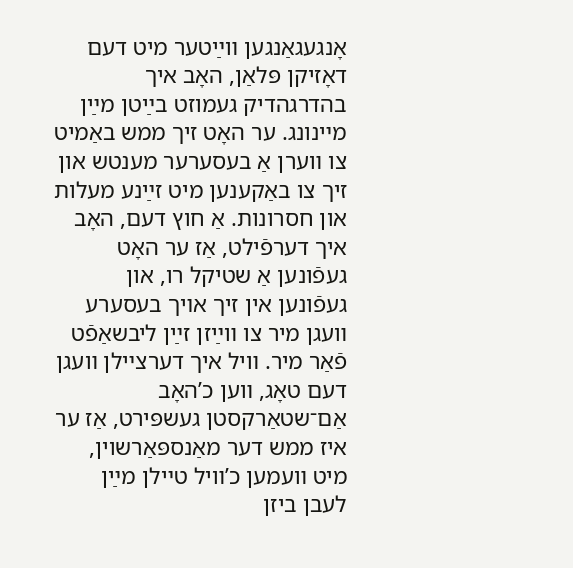אָנגעגאַנגען װײַטער מיט דעם דאָזיקן פּלאַן, האָב איך בהדרגהדיק געמוזט בײַטן מײַן מײנונג. ער האָט זיך ממש באַמיט צו װערן אַ בעסערער מענטש און זיך צו באַקענען מיט זײַנע מעלות און חסרונות. אַ חוץ דעם, האָב איך דערפֿילט, אַז ער האָט געפֿונען אַ שטיקל רו, און געפֿונען אין זיך אױך בעסערע װעגן מיר צו װײַזן זײַן ליבשאַפֿט פֿאַר מיר. װיל איך דערצײלן װעגן דעם טאָג, װען כ’האָב אַם־שטאַרקסטן געשפּירט, אַז ער איז ממש דער מאַנספּאַרשוין, מיט װעמען כ’װיל טײלן מײַן לעבן ביזן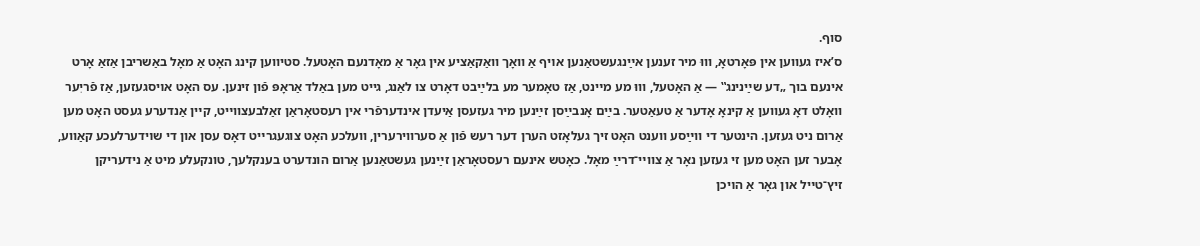סוף.
ס’איז געװען אין פּאָרטאָ, װוּ מיר זענען אײַנגעשטאַנען אױף אַ װאָך װאַקאַציע אין גאָר אַ מאָדנעם האָטעל. סטיװען קינג האָט אַ מאָל באַשריבן אַזאַ אָרט אינעם בוך „דע שײַנינג‟ — אַ האָטעל, װוּ מע מײנט, אַז טאָמער מע בלײַבט דאָרט צו לאַנג, גייט מען באַלד אַראָפּ פֿון זינען. עס האָט אױסגעזען, אַז פֿריִער וואָלט דאָ געװען אַ קינאָ אָדער אַ טעאַטער. בײַם אָנבײַסן זײַנען מיר געזעסן אַיעדן אינדערפֿרי אין רעסטאָראַן זאַלבעצװײט, קײן אַנדערע געסט האָט מען אַרום ניט געזען. הינטער די װײַסע װענט האָט זיך געלאָזט הערן דער רעש פֿון אַ סערװירערין, װעלכע האָט צוגעגרײט דאָס עסן און די שױדערלעכע קאַװע, אָבער זען האָט מען זי געזען נאָר אַ צװײ־דרײַ מאָל. כאָטש אינעם רעסטאָראַן זײַנען געשטאַנען אַרום הונדערט בענקלעך, טונקעלע מיט אַ נידעריקן זיץ־טײל און גאָר אַ הױכן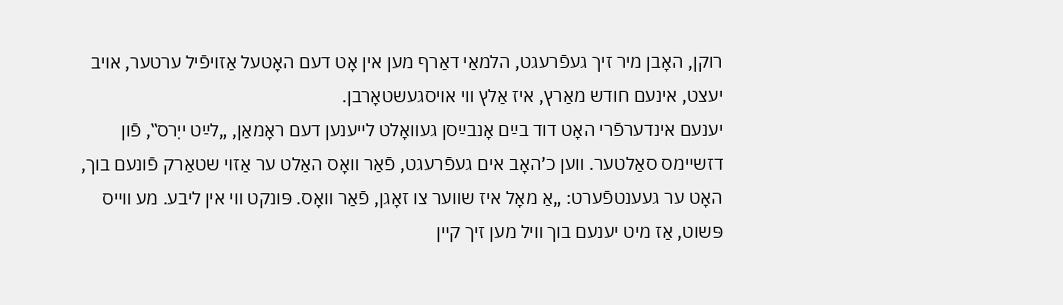רוקן, האָבן מיר זיך געפֿרעגט, הלמאַי דאַרף מען אין אָט דעם האָטעל אַזױפֿיל ערטער, אױב יעצט, אינעם חודש מאַרץ, איז אַלץ װי אױסגעשטאָרבן.
יענעם אינדערפֿרי האָט דוד בײַם אָנבײַסן געװאָלט לײענען דעם ראָמאַן, „לײַט ייִרס‟, פֿון דזשײמס סאַלטער. װען כ’האָב אים געפֿרעגט, פֿאַר װאָס האַלט ער אַזױ שטאַרק פֿונעם בוך, האָט ער געענטפֿערט: „אַ מאָל איז שװער צו זאָגן, פֿאַר װאָס. פּונקט װי אין ליבע. מע װײס פּשוט, אַז מיט יענעם בוך װיל מען זיך קײן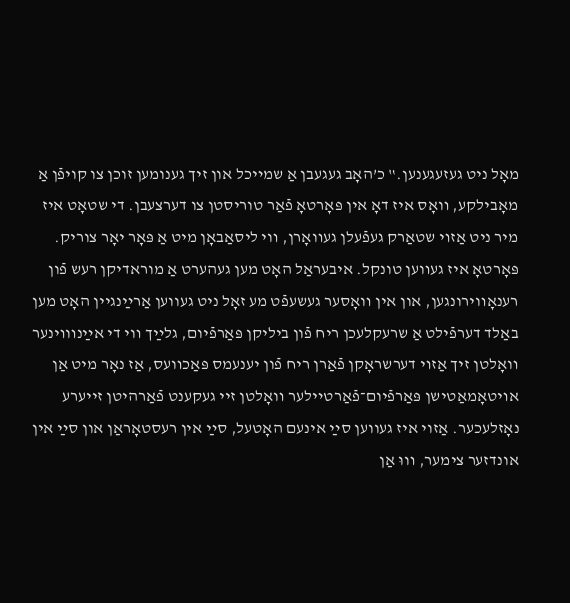מאָל ניט געזעגענען.‟ כ’האָב געגעבן אַ שמײכל און זיך גענומען זוכן צו קויפֿן אַ מאָבילקע, װאָס איז דאָ אין פּאָרטאָ פֿאַר טוריסטן צו דערצעבן. די שטאָט איז מיר ניט אַזױ שטאַרק געפֿעלן געװאָרן, װי ליסאַבאָן מיט אַ פּאָר יאָר צוריק. פּאָרטאָ איז געװען טונקל. איבעראַל האָט מען געהערט אַ מוראדיקן רעש פֿון רענאָװירונגען, און אין װאָסער געשעפֿט מע זאָל ניט געווען אַרײַנגיין האָט מען באַלד דערפֿילט אַ שרעקלעכן ריח פֿון ביליקן פּאַרפֿיום, גלײַך װי די אײַנװױנער װאָלטן זיך אַזױ דערשראָקן פֿאַרן ריח פֿון יענעמס פּאַכװעס, אַז נאָר מיט אַן אױטאָמאַטישן פּאַרפֿיום־פֿאַרטײלער װאָלטן זיי געקענט פֿאַרהיטן זייערע נאָזלעכער. אַזוי איז געווען סײַ אינעם האָטעל, סײַ אין רעסטאָראַן און סײַ אין אונדזער צימער, װוּ אַן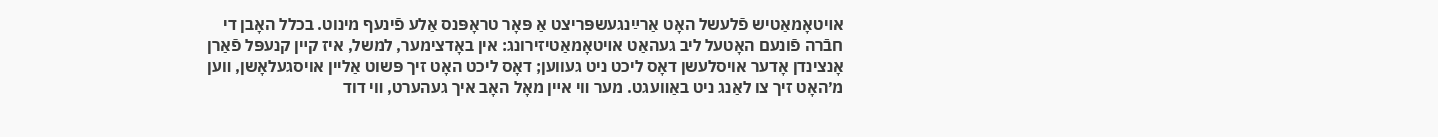אױטאָמאַטיש פֿלעשל האָט אַרײַנגעשפּריצט אַ פּאָר טראָפּנס אַלע פֿינעף מינוט. בכלל האָבן די חבֿרה פֿונעם האָטעל ליב געהאַט אױטאָמאַטיזירונג: אין באָדצימער, למשל, איז קײן קנעפּל פֿאַרן אָנצינדן אָדער אויסלעשן דאָס ליכט ניט געווען; דאָס ליכט האָט זיך פּשוט אַליין אויסגעלאָשן, װען מ׳האָט זיך צו לאַנג ניט באַװעגט. מער װי אײן מאָל האָב איך געהערט, װי דוד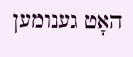האָט גענומען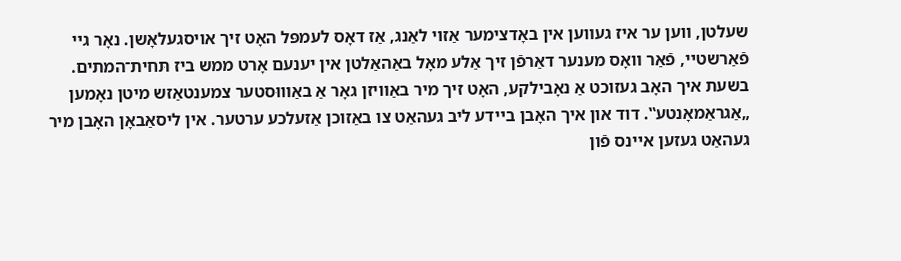שעלטן, װען ער איז געװען אין באָדצימער אַזױ לאַנג, אַז דאָס לעמפּל האָט זיך אויסגעלאָשן. נאָר גײ פֿאַרשטײ, פֿאַר װאָס מענער דאַרפֿן זיך אַלע מאָל באַהאַלטן אין יענעם אָרט ממש ביז תּחית־המתים.
בשעת איך האָב געזוכט אַ נאָבילקע, האָט זיך מיר באַװיזן גאָר אַ באַװוּסטער צמענטאַזש מיטן נאָמען „אַגראַמאָנטע‟. דוד און איך האָבן בײדע ליב געהאַט צו באַזוכן אַזעלכע ערטער. אין ליסאַבאָן האָבן מיר געהאַט געזען אײנס פֿון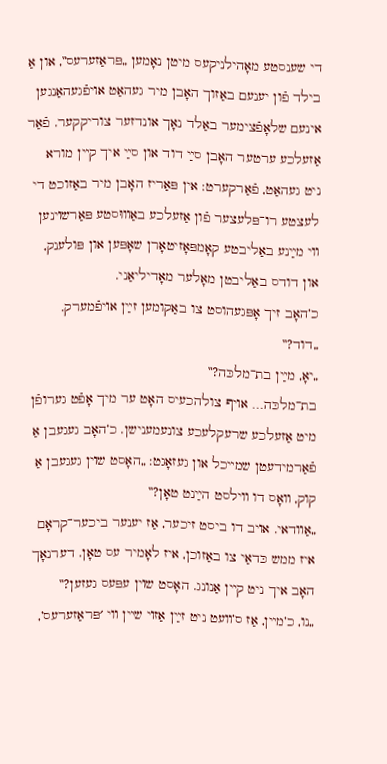די שענסטע מאָהילניקעס מיטן נאָמען „פּראַזערעס‟, און אַ בילד פֿון יענעם באַזוך האָבן מיר געהאַט אױפֿגעהאַנגען אינעם שלאָפֿצימער באַלד נאָך אונדזער צוריקקער. פֿאַר אַזעלכע ערטער האָבן סײַ דוד און סײַ איך קײן מורא ניט געהאַט, פֿאַרקערט: אין פּאַריז האָבן מיר באַזוכט די לעצטע רו־פּלעצער פֿון אַזעלכע באַװוּסטע פּאַרשױנען װי מײַנע באַליבטע קאָמפּאָזיטאָרן שאָפּען און פּולענק, און דודס באַליבטן מאָלער מאָדיליאַני.
כ’האָב זיך אָפּגעהוסט צו באַקומען זײַן אױפֿמערק. „דוד?‟
„יאָ, מײַן בת־מלכּה?‟
בת־מלכּה… אױף צולהכעיס האָט ער מיך אָפֿט גערופֿן מיט אַזעלכע שרעקלעכע צונעמענישן. כ’האָב געגעבן אַ פֿאַרמידעטן שמײכל און געזאָגט: „האָסט שױן געגעבן אַ קוק, װאָס דו װילסט הײַנט טאָן?‟
„אַװדאי. אױב דו ביסט זיכער, אַז יענער ביכער־קראָם איז ממש כּדאַי צו באַזוכן, איז לאָמיר עס טאָן. דערנאָך האָב איך ניט קײן אַנונג. האָסט שױן עפּעס געזען?‟
„נו, כ’מײן, אַז ס’װעט ניט זײַן אַזױ שײן װי ׳פּראַזערעס’,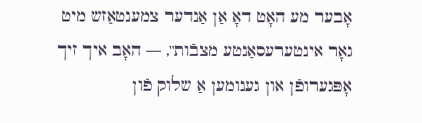אָבער מע האָט דאָ אַן אַנדער צמענטאַזש מיט גאָר אינטערעסאַנטע מצבֿות‟, — האָב איך זיך אָפּגערופֿן און גענומען אַ שלוק פֿון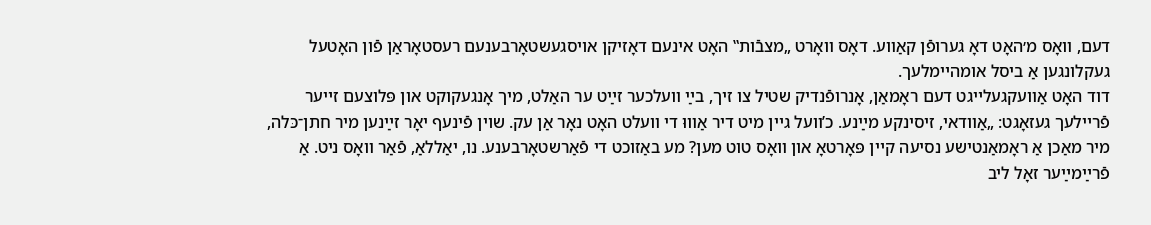דעם, װאָס מ׳האָט דאָ גערופֿן קאַװע. דאָס װאָרט „מצבֿות‟ האָט אינעם דאָזיקן אױסגעשטאָרבענעם רעסטאָראַן פֿון האָטעל געקלונגען אַ ביסל אומהײמלעך.
דוד האָט אַװעקגעלײגט דעם ראָמאַן, אָנרופֿנדיק שטיל צו זיך, בײַ װעלכער זײַט ער האַלט, מיך אָנגעקוקט און פּלוצעם זײער פֿרײלעך געזאָגט: „אַװדאי, זיסינקע מײַנע. כ’װעל גײן מיט דיר אַװוּ די װעלט האָט נאָר אַן עק. שױן פֿינעף יאָר זײַנען מיר חתן־כּלה, מיר מאַכן אַ ראָמאַנטישע נסיעה קײן פּאָרטאָ און װאָס טוט מען? מע באַזוכט די פֿאַרשטאָרבענע. נו, יאַללאַ, פֿאַר װאָס ניט. אַ פֿרײַמײַער זאָל ליב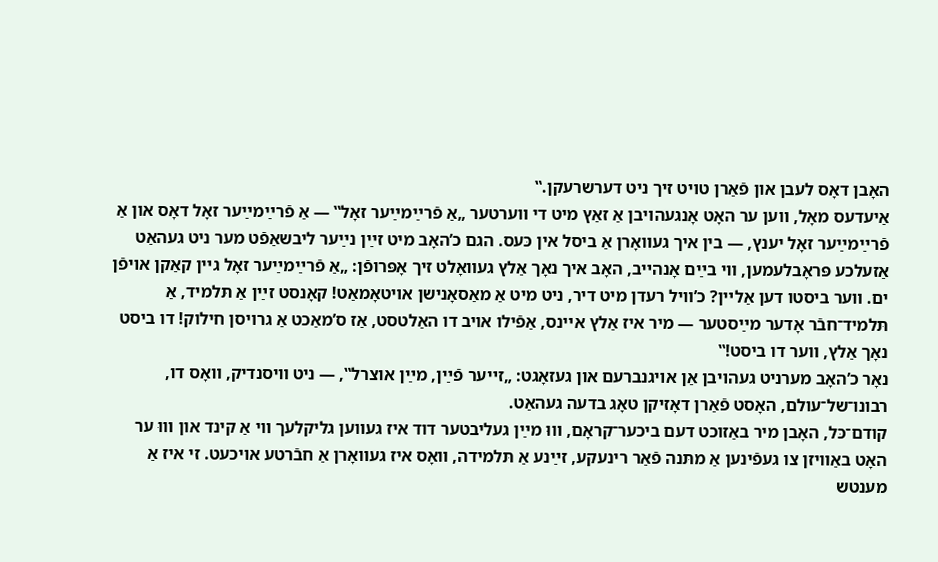האָבן דאָס לעבן און פֿאַרן טױט זיך ניט דערשרעקן.‟
אַיעדעס מאָל, װען ער האָט אָנגעהױבן אַ זאַץ מיט די װערטער „אַ פֿרײַמײַער זאָל‟ — אַ פֿרײַמײַער זאָל דאָס און אַ פֿרײַמײַער זאָל יענץ, — בין איך געװאָרן אַ ביסל אין כּעס. הגם כ’האָב מיט זײַן נײַער ליבשאַפֿט מער ניט געהאַט אַזעלכע פּראָבלעמען, װי בײַם אָנהײב, האָב איך נאָך אַלץ געװאָלט זיך אָפּרופֿן: „אַ פֿרײַמײַער זאָל גײן קאַקן אױפֿן ים. װער ביסטו דען אַלײן? כ’װיל רעדן מיט דיר, ניט מיט אַ מאַסאָנישן אױטאָמאַט! קאָנסט זײַן אַ תּלמיד, אַ תּלמיד־חבֿר אָדער מײַסטער — מיר איז אַלץ אײנס, אַפֿילו אויב דו האַלטסט, אַז ס’מאַכט אַ גרױסן חילוק! דו ביסט נאָך אַלץ, װער דו ביסט!‟
נאָר כ’האָב מערניט געהױבן אַן אױגנברעם און געזאָגט: „זײער פֿײַן, מײַן אוצרל‟, — ניט װיסנדיק, װאָס דו, רבונו־של־עולם, האָסט פֿאַרן דאָזיקן טאָג בדעה געהאַט.
קודם־כּל, האָבן מיר באַזוכט דעם ביכער־קראָם, װוּ מײַן געליבטער דוד איז געװען גליקלעך װי אַ קינד און װוּ ער האָט באַװיזן צו געפֿינען אַ מתּנה פֿאַר רינעקע, זײַנע אַ תּלמידה, װאָס איז געװאָרן אַ חבֿרטע אױכעט. זי איז אַ מענטש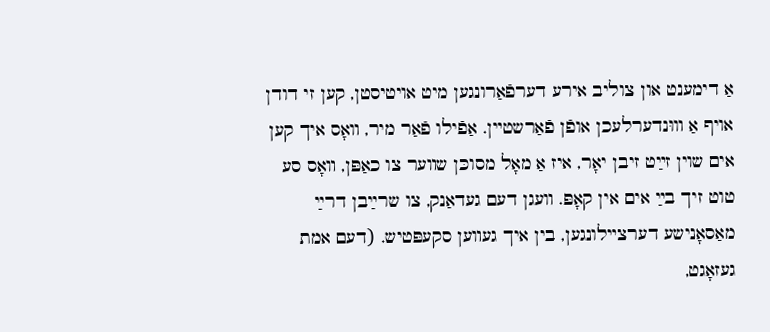אַ דימענט און צוליב אירע דערפֿאַרונגען מיט אױטיסטן, קען זי דודן אױף אַ װוּנדערלעכן אופֿן פֿאַרשטײן. אַפֿילו פֿאַר מיר, װאָס איך קען אים שױן זײַט זיבן יאָר, איז אַ מאָל מסוכּן שװער צו כאַפּן, װאָס סע טוט זיך בײַ אים אין קאָפּ. װעגן דעם געדאַנק, צו שרײַבן דרײַ מאַסאָנישע דערצײלונגען, בין איך געװען סקעפּטיש. (דעם אמת געזאָגט,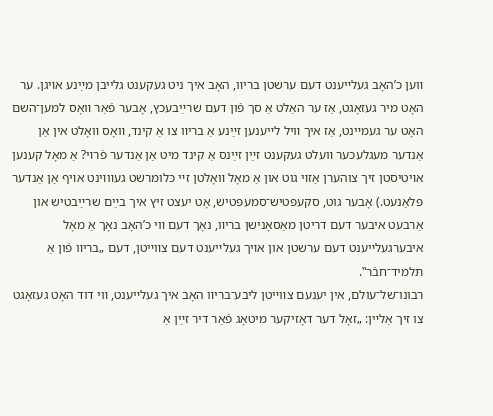װען כ’האָב געלײענט דעם ערשטן בריװ, האָב איך ניט געקענט גלייבן מײַנע אױגן. ער האָט מיר געזאָגט, אַז ער האַלט אַ סך פֿון דעם שרײַבעכץ, אָבער פֿאַר װאָס למען־השם האָט ער געמײנט, אַז איך װיל לײענען זײַנע אַ בריװ צו אַ קינד, װאָס װאָלט אין אַן אַנדער מעגלעכער װעלט געקענט זײַן זײַנס אַ קינד מיט אַן אַנדער פֿרױ? אַ מאָל קענען אױטיסטן זיך צוהערן אַזױ גוט און אַ מאָל װאָלטן זײ כּלומרשט געװױנט אױף אַן אַנדער פּלאַנעט.) אָבער גוט, סקעפּטיש־סמעפּטיש, אָט יעצט זיץ איך בײַם שרײַבטיש און אַרבעט איבער דעם דריטן מאַסאָנישן בריװ, נאָך דעם װי כ’האָב נאָך אַ מאָל איבערגעלײענט דעם ערשטן און אױך געלײענט דעם צװײטן, דעם „בריװ פֿון אַ תּלמיד־חבֿר‟.
רבונו־של־עולם, אין יענעם צװײטן ליבע־בריװ האָב איך געלײענט, װי דוד האָט געזאָגט צו זיך אַלײן: „זאָל דער דאָזיקער מיטאָג פֿאַר דיר זײַן אַ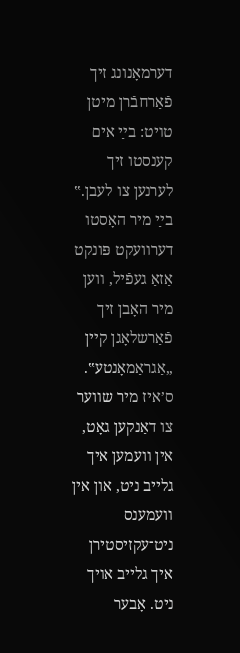דערמאָנונג זיך פֿאַרחבֿרן מיטן טױט: בײַ אים קענסטו זיך לערנען צו לעבן.‟ בײַ מיר האָסטו דערװעקט פּונקט אַזאַ געפֿיל, װען מיר האָבן זיך פֿאַרשלאָגן קײן „אַגראַמאָנטע‟.
ס’איז מיר שװער צו דאַנקען גאָט, אין װעמען איך גלייב ניט, און אין װעמענס ניט־עקזיסטירן איך גלייב אױך ניט. אָבער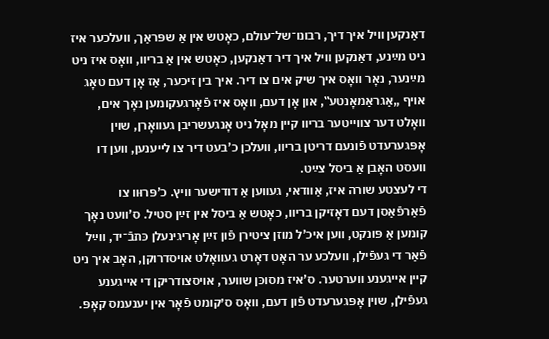דאַנקען װיל איך דיך, רבונו־של־עולם, כאָטש אין אַ שפּראַך, װעלכער איז ניט מײַנע, דאַנקען װיל איך דיר דאַנקען, כאָטש אין אַ בריװ, װאָס איז ניט מײַנער, נאָר װאָס איך שיק אים צו דיר. איך בין זיכער, אַז אָן דעם טאָג אױף „אַגראַמאָנטע‟, און אָן דעם, װאָס איז פֿאָרגעקומען נאָך אים, װאָלט דער צװײטער בריװ קײן מאָל ניט אָנגעשריבן געוואָרן, שױן אָפּגערעדט פֿונעם דריטן בריװ, װעלכן כ’בעט דיר צו לײענען, װען דו װעסט האָבן אַ ביסל צײַט.
די לעצטע שורה איז, אַװדאי, געװען אַ דודישער װיץ. כ’פּרוּװ צו פֿאַרפֿאַסן דעם דאָזיקן בריװ, כאָטש אַ ביסל אין זײַן סטיל. ס’װעט נאָך קומען אַ פּונקט, װען איכ’ל מוזן ציטירן פֿון זײַן אָריגינעלן כּתבֿ־יד, װײַל פֿאַר די געפֿילן, װעלכע ער האָט דאָרט געװאָלט אױסדרוקן, האָב איך ניט קײן אײגענע װערטער. ס’איז מסוכּן שװער, אױסצודריקן די אײגענע געפֿילן, שױן אָפּגערעדט פֿון דעם, װאָס ס׳קומט פֿאָר אין יענעמס קאָפּ.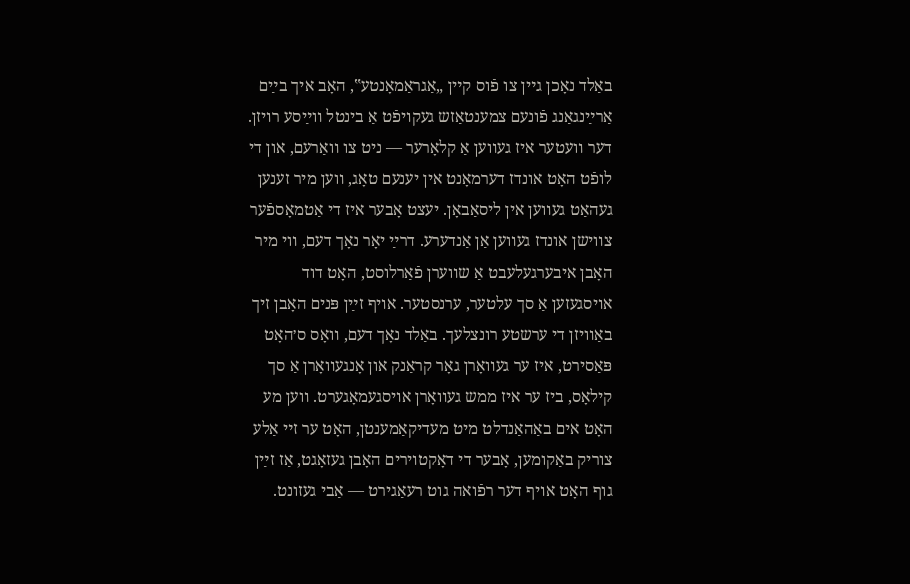באַלד נאָכן גײן צו פֿוס קײן „אַגראַמאָנטע‟, האָב איך בײַם אַרײַנגאַנג פֿונעם צמענטאַזש געקױפֿט אַ בינטל װײַסע רױזן. דער װעטער איז געװען אַ קלאָרער — ניט צו װאַרעם, און די לופֿט האָט אונדז דערמאָנט אין יענעם טאָג, װען מיר זענען געהאַט געװען אין ליסאַבאָן. יעצט אָבער איז די אַטמאָספֿער צװישן אונדז געװען אַן אַנדערע. דרײַ יאָר נאָך דעם, װי מיר האָבן איבערגעלעבט אַ שװערן פֿאַרלוסט, האָט דוד אױסגעזען אַ סך עלטער, ערנסטער. אױף זײַן פּנים האָבן זיך באַװיזן די ערשטע רונצלעך. באַלד נאָך דעם, װאָס ס׳האָט פּאַסירט, איז ער געװאָרן גאָר קראַנק און אָנגעװאָרן אַ סך קילאָס, ביז ער איז ממש געװאָרן אױסגעמאָגערט. װען מע האָט אים באַהאַנדלט מיט מעדיקאַמענטן, האָט ער זײ אַלע צוריק באַקומען, אָבער די דאָקטױרים האָבן געזאָגט, אַז זײַן גוף האָט אױף דער רפֿואה גוט רעאַגירט — אַבי געזונט.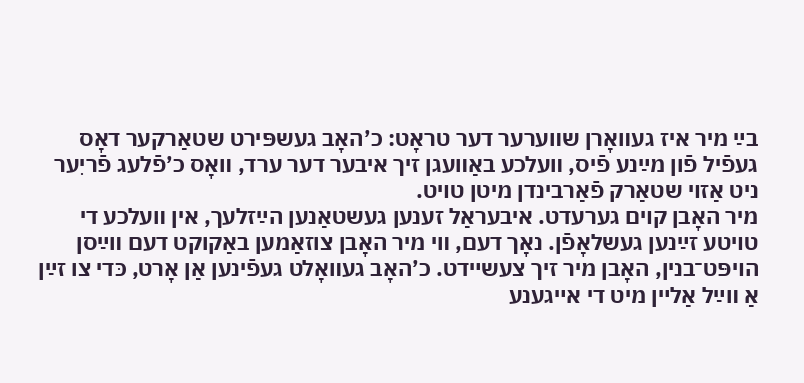בײַ מיר איז געװאָרן שװערער דער טראָט: כ’האָב געשפּירט שטאַרקער דאָס געפֿיל פֿון מײַנע פֿיס, װעלכע באַװעגן זיך איבער דער ערד, װאָס כ’פֿלעג פֿריִער ניט אַזױ שטאַרק פֿאַרבינדן מיטן טױט.
מיר האָבן קױם גערעדט. איבעראַל זענען געשטאַנען הײַזלעך, אין װעלכע די טױטע זײַנען געשלאָפֿן. נאָך דעם, װי מיר האָבן צוזאַמען באַקוקט דעם װײַסן הױפּט־בנין, האָבן מיר זיך צעשײדט. כ’האָב געװאָלט געפֿינען אַן אָרט, כּדי צו זײַן אַ װײַל אַלײן מיט די אײגענע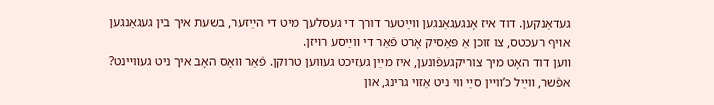געדאַנקען. דוד איז אָנגעגאַנגען װײַטער דורך די געסלעך מיט די הײַזער, בשעת איך בין געגאַנגען אױף רעכטס, צו זוכן אַ פּאַסיק אָרט פֿאַר די װײַסע רױזן.
װען דוד האָט מיך צוריקגעפֿונען, איז מײַן געזיכט געװען טרוקן. פֿאַר װאָס האָב איך ניט געװײנט? אפֿשר, װײַל כ’װײן סײַ װי ניט אַזױ גרינג, און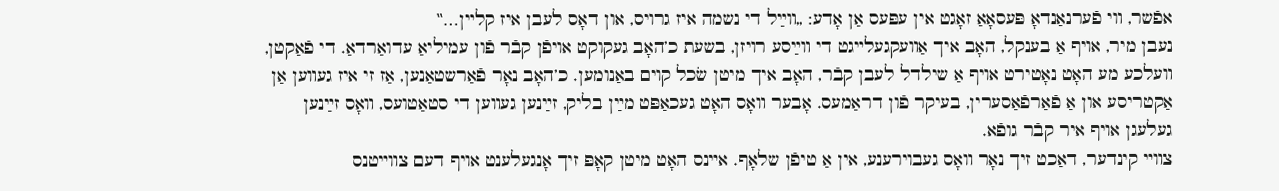אפֿשר, װי פֿערנאַנדאָ פּעסאָאַ זאָגט אין עפּעס אַן אָדע: „װײַל די נשמה איז גרױס, און דאָס לעבן איז קלײן…‟
נעבן מיר, אױף אַ בענקל, האָב איך אַװעקגעלײגט די װײַסע רױזן, בשעת כ’האָב געקוקט אױפֿן קבֿר פֿון עמיליאַ עדואַרדאַ. די פֿאַקטן, װעלכע מע האָט נאָטירט אױף אַ שילדל לעבן קבֿר, האָב איך מיטן שׂכל קױם באַנומען. כ’האָב נאָר פֿאַרשטאַנען, אַז זי איז געװען אַן אַקטריסע און אַ פֿאַרפֿאַסערין, בעיקר פֿון דראַמעס. אָבער װאָס האָט געכאַפּט מײַן בליק, זײַנען געװען די סטאַטועס, װאָס זײַנען געלעגן אױף איר קבֿר גופֿא.
צװײ קינדער, דאַכט זיך נאָר װאָס געבױרענע, אין אַ טיפֿן שלאָף. אײנס האָט מיטן קאָפּ זיך אָנגעלענט אױף דעם צװײטנס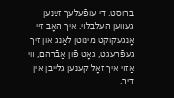ברוסט. די עופֿעלעך זײַנען געװען העלבלױ. איך האָב זײ אָנגעקוקט מינוטן לאַנג און זיך געפֿרעגט, גאָט פֿון אַבֿרהם, װי אַזױ איך זאָל קענען גלייבן אין דיר.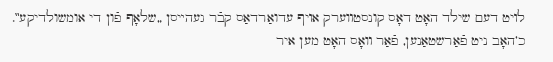לױט דעם שילד האָט דאָס קונסטװערק אױף עדואַרדאַס קבֿר געהײסן „שלאָף פֿון די אומשולדיקע‟. כ’האָב ניט פֿאַרשטאַנען, פֿאַר װאָס האָט מען איר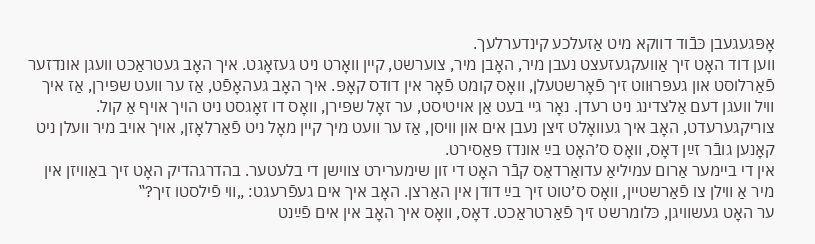אָפּגעגעבן כּבֿוד דװקא מיט אַזעלכע קינדערלעך.
װען דוד האָט זיך אַװעקגעזעצט נעבן מיר, האָבן מיר, צוערשט, קײן װאָרט ניט געזאָגט. איך האָב געטראַכט װעגן אונדזער פֿאַרלוסט און געפּרוּװט זיך פֿאָרשטעלן, װאָס קומט פֿאָר אין דודס קאָפּ. איך האָב געהאָפֿט, אַז ער װעט שפּירן, אַז איך װיל װעגן דעם אַלצדינג ניט רעדן. נאָר גײ בעט אַן אױטיסט, ער זאָל שפּירן, װאָס דו זאָגסט ניט הױך אױף אַ קול. צוריקגערעדט, האָב איך געװאָלט זיצן נעבן אים און װיסן, אַז ער װעט מיך קײן מאָל ניט פֿאַרלאָזן, אױך אױב מיר װעלן ניט קאָנען גובֿר זײַן דאָס, װאָס ס׳האָט בײַ אונדז פּאַסירט.
אין די בײמער אַרום עמיליאַ עדואַרדאַס קבֿר האָט די זון שימערירט צװישן די בלעטער. בהדרגהדיק האָט זיך באַװיזן אין מיר אַ װילן צו פֿאַרשטײן, װאָס ס׳טוט זיך בײַ דודן אין האַרצן. האָב איך אים געפֿרעגט: „װי פֿילסטו זיך?‟
ער האָט געשװיגן, כּלומרשט זיך פֿאַרטראַכט. דאָס, װאָס איך האָב אין אים פֿײַנט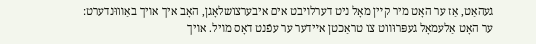געהאַט, אַז ער האָט מיר קײן מאָל ניט דערלױבט אים איבערצושלאָגן, האָב איך אױך באַװוּנדערט: ער האָט אַלעמאָל געפּרוּװט צו טראַכטן אײדער ער עפֿנט דאָס מױל. אױך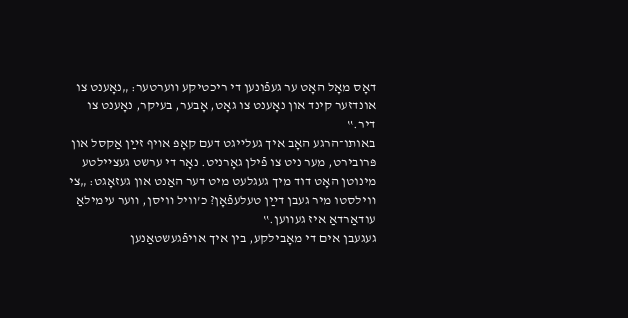דאָס מאָל האָט ער געפֿונען די ריכטיקע װערטער: „נאָענט צו אונדזער קינד און נאָענט צו גאָט, אָבער, בעיקר, נאָענט צו דיר.‟
באותו־הרגע האָב איך געלײגט דעם קאָפּ אױף זײַן אַקסל און פּרובירט, מער ניט צו פֿילן גאָרניט. נאָר די ערשט געצײלטע מינוטן האָט דוד מיך געגלעט מיט דער האַנט און געזאָגט: „צי װילסטו מיר געבן דײַן טעלעפֿאָן? כ’װיל װיסן, װער עימילאַ עודאַרדאַ איז געװען.‟
געגעבן אים די מאָבילקע, בין איך אױפֿגעשטאַנען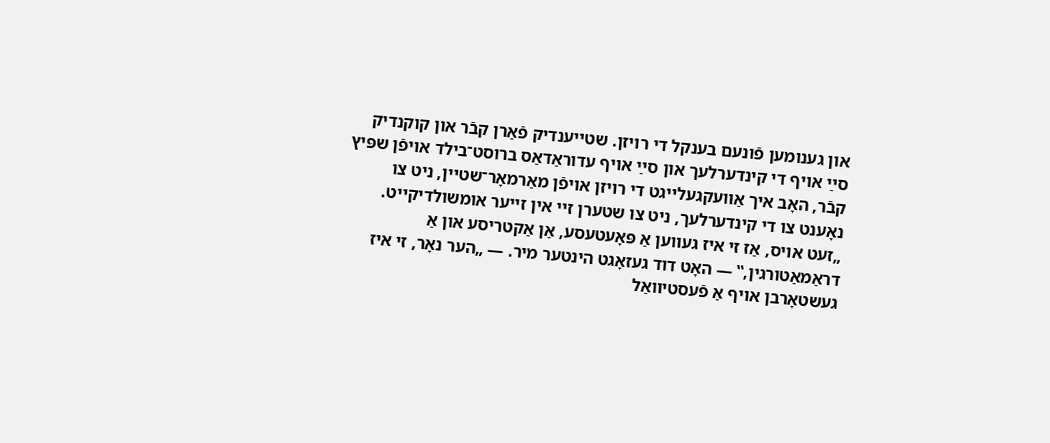און גענומען פֿונעם בענקל די רױזן. שטײענדיק פֿאַרן קבֿר און קוקנדיק סײַ אױף די קינדערלעך און סײַ אױף עדוראַדאַס ברוסט־בילד אױפֿן שפּיץ קבֿר, האָב איך אַװעקגעלײגט די רױזן אױפֿן מאַרמאָר־שטײן, ניט צו נאָענט צו די קינדערלעך, ניט צו שטערן זײ אין זייער אומשולדיקײט.
„זעט אױס, אַז זי איז געװען אַ פּאָעטעסע, אַן אַקטריסע און אַ דראַמאַטורגין,‟ — האָט דוד געזאָגט הינטער מיר. — „הער נאָר, זי איז געשטאָרבן אױף אַ פֿעסטיװאַל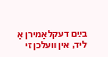בײַם דעקלאַמירן אַ ליד, אין װעלכן זי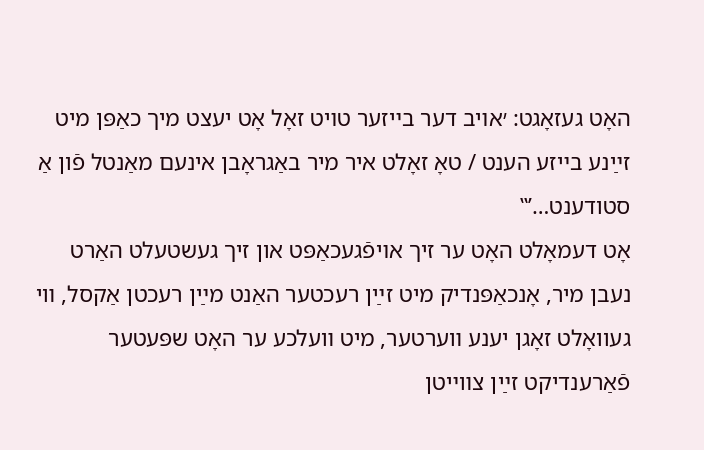האָט געזאָגט: ׳אױב דער בײזער טױט זאָל אָט יעצט מיך כאַפּן מיט זײַנע בײזע הענט / טאָ זאָלט איר מיר באַגראָבן אינעם מאַנטל פֿון אַ סטודענט…’‟
אָט דעמאָלט האָט ער זיך אױפֿגעכאַפּט און זיך געשטעלט האַרט נעבן מיר, אָנכאַפּנדיק מיט זײַן רעכטער האַנט מײַן רעכטן אַקסל, װי געוואָלט זאָגן יענע װערטער, מיט װעלכע ער האָט שפּעטער פֿאַרענדיקט זײַן צװײטן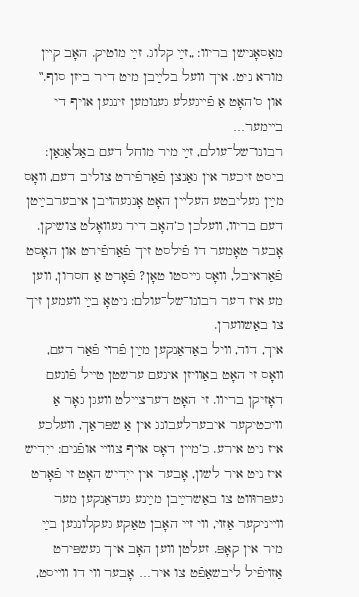מאַסאָנישן בריװ: „זײַ קלוג. זײַ מוטיק. האָב קײן מורא ניט. איך װעל בלײַבן מיט דיר ביזן סוף.‟
און ס’האָט אַ פֿײגעלע גענומען זינגען אויף די בײמער…
רבונו־של־עולם, זײַ מיר מוחל דעם באַלאַגאַן: ביסט זיכער אין גאַנצן פֿאַרפֿירט צוליב דעם, װאָס מײַן געליבטע העלײן האָט אָנגעהױבן איבערבײַטן דעם בריװ, װעלכן כ’האָב דיר געװאָלט צושיקן. אָבער טאָמער דו פֿילסט זיך פֿאַרפֿירט און האָסט פֿאַראיבל, װאָס גײסטו טאָן? פֿאָרט אַ חסרון, װען מע איז דער רבונו־של־עולם: ניטאָ בײַ װעמען זיך צו באַשװערן.
איך, דוד, װיל באַדאַנקען מײַן פֿרױ פֿאַר דעם, װאָס זי האָט באַװיזן אינעם ערשטן טײל פֿונעם דאָזיקן בריװ. זי האָט דערצײלט װעגן גאָר אַ װיכטיקער איבערלעבונג אין אַ שפּראַך, װעלכע איז ניט אירע. כ’מײן דאָס אױף צװײ אופֿנים: ייִדיש איז ניט איר לשון, אָבער אין ייִדיש האָט זי פֿאָרט געפּרוּװט צו באַשרײַבן מײַנע געדאַנקען מער װײניקער אַזױ, װי זײ האָבן טאַקע געקלונגען בײַ מיר אין קאָפּ. זעלטן װען האָב איך געשפּירט אַזױפֿיל ליבשאַפֿט צו איר… אָבער װי דו װײסט,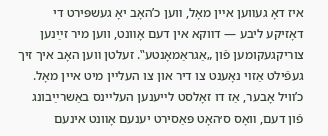איז דאָ געװען אײן מאָל, װען כ’האָב יאָ געשפּירט די דאָזיקע ליבע — דװקא אין דעם אָװנט, ווען מיר זײַנען צוריקגעקומען פֿון „אַגראַמאָנטע‟. זעלטן װען האָב איך זיך געפֿילט אַזױ נאָענט צו דיר און צו העלײן מיט אײן מאָל. כ’װיל אָבער, אַז דו זאָלסט לײענען העלײנס באַשרײַבונג פֿון דעם, װאָס ס׳האָט פּאַסירט יענעם אָװנט אינעם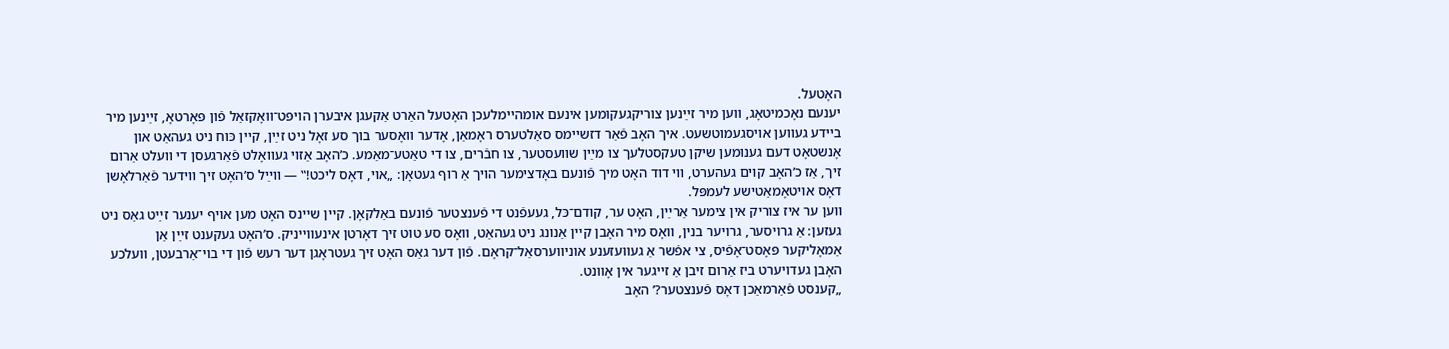האָטעל.
יענעם נאָכמיטאָג, װען מיר זײַנען צוריקגעקומען אינעם אומהײמלעכן האָטעל האַרט אַקעגן איבערן הױפּט־װאָקזאַל פֿון פּאָרטאָ, זײַנען מיר בײדע געװען אױסגעמוטשעט. איך האָב פֿאַר דזשײמס סאַלטערס ראָמאַן, אָדער װאָסער בוך סע זאָל ניט זײַן, קײן כּוח ניט געהאַט און אָנשטאָט דעם גענומען שיקן טעקסטלעך צו מײַן שװעסטער, צו חבֿרים, צו די טאַטע־מאַמע. כ’האָב אַזױ געװאָלט פֿאַרגעסן די װעלט אַרום זיך, אַז כ’האָב קױם געהערט, װי דוד האָט מיך פֿונעם באָדצימער הויך אַ רוף געטאָן: „אױ, דאָס ליכט!‟ — װײַל ס’האָט זיך װידער פֿאַרלאָשן דאָס אױטאָמאַטישע לעמפּל.
װען ער איז צוריק אין צימער אַרײַן, האָט ער, קודם־כּל, געעפֿנט די פֿענצטער פֿונעם באַלקאָן. קײן שײנס האָט מען אױף יענער זײַט גאַס ניט געזען: אַ גרױסער, גרױער בנין, וואָס מיר האָבן קײן אַנונג ניט געהאַט, װאָס סע טוט זיך דאָרטן אינעװײניק. ס’האָט געקענט זײַן אַן אַמאָליקער פּאָסט־אָפֿיס, צי אפֿשר אַ געװעזענע אוניװערסאַל־קראָם. פֿון דער גאַס האָט זיך געטראָגן דער רעש פֿון די בױ־אַרבעטן, װעלכע האָבן געדױערט ביז אַרום זיבן אַ זײגער אין אָװנט.
„קענסט פֿאַרמאַכן דאָס פֿענצטער?’ האָב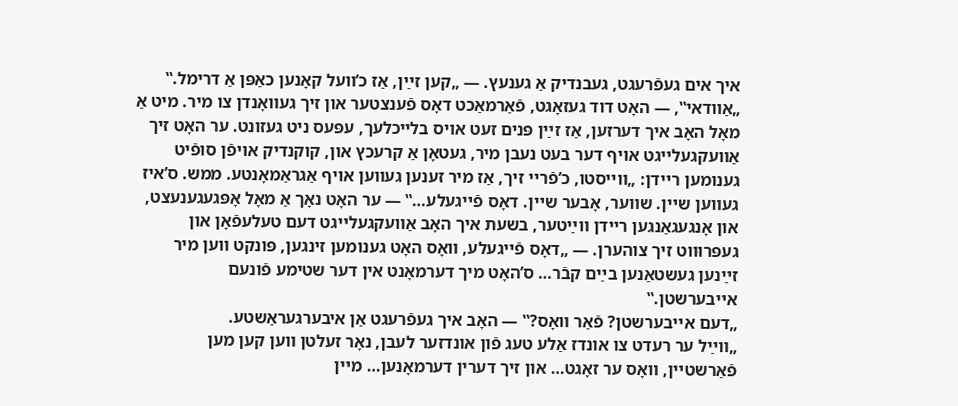איך אים געפֿרעגט, געבנדיק אַ גענעץ. — „קען זײַן, אַז כ’װעל קאָנען כאַפּן אַ דרימל.‟
„אַװדאי‟, — האָט דוד געזאָגט, פֿאַרמאַכט דאָס פֿענצטער און זיך געװאָנדן צו מיר. מיט אַ מאָל האָב איך דערזען, אַז זײַן פּנים זעט אױס בלייכלעך, עפּעס ניט געזונט. ער האָט זיך אַװעקגעלײגט אױף דער בעט נעבן מיר, געטאָן אַ קרעכץ און, קוקנדיק אױפֿן סופֿיט גענומען רײדן: „װײסטו, כ’פֿרײ זיך, אַז מיר זענען געװען אױף אַגראַמאָנטע. ממש. ס’איז געװען שײן. שװער, אָבער שײן. דאָס פֿײגעלע…‟ — ער האָט נאָך אַ מאָל אָפּגעגענעצט, און אָנגעגאַנגען ריידן װײַטער, בשעת איך האָב אַװעקגעלײגט דעם טעלעפֿאָן און געפּרוּװט זיך צוהערן. — „דאָס פֿײגעלע, װאָס האָט גענומען זינגען, פּונקט װען מיר זײַנען געשטאַנען בײַם קבֿר… ס’האָט מיך דערמאָנט אין דער שטימע פֿונעם אײבערשטן.‟
„דעם אײבערשטן? פֿאַר װאָס?‟ — האָב איך געפֿרעגט אַן איבערגעראַשטע.
„װײַל ער רעדט צו אונדז אַלע טעג פֿון אונדזער לעבן, נאָר זעלטן װען קען מען פֿאַרשטײן, װאָס ער זאָגט… און זיך דערין דערמאָנען… מײן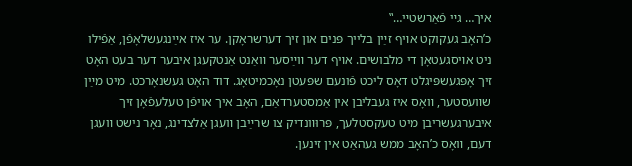איך… גײ פֿאַרשטײ…‟
כ’האָב געקוקט אױף זײַן בלייך פּנים און זיך דערשראָקן. ער איז אײַנגעשלאָפֿן, אַפֿילו ניט אױסגעטאָן די מלבושים. אױף דער װײַסער װאַנט אַנטקעגן איבער דער בעט האָט זיך אָפּגעשפּיגלט דאָס ליכט פֿונעם שפּעטן נאָכמיטאָג. דוד האָט געשנאָרכט. מיט מײַן שװעסטער, װאָס איז געבליבן אין אַמסטערדאַם, האָב איך אויפֿן טעלעפֿאָן זיך איבערגעשריבן מיט טעקסטלעך, פּרוּװנדיק צו שרײַבן װעגן אַלצדינג, נאָר נישט װעגן דעם, װאָס כ’האָב ממש געהאַט אין זינען.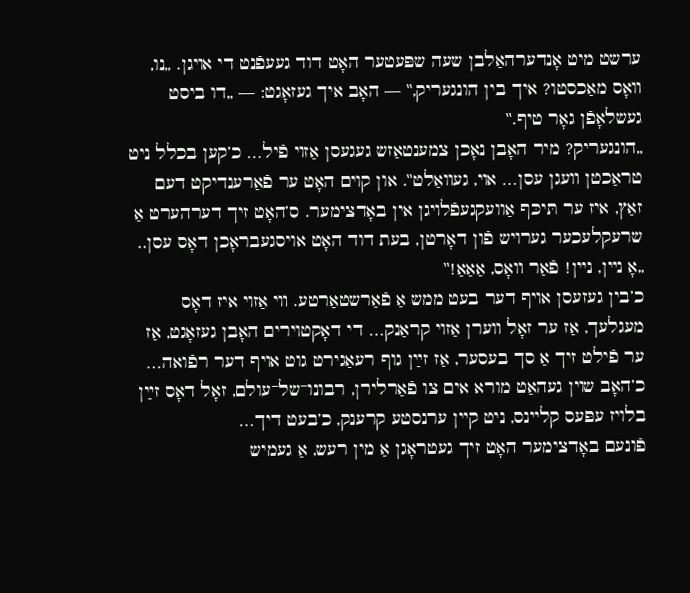ערשט מיט אָנדערהאַלבן שעה שפּעטער האָט דוד געעפֿנט די אױגן. „נו, װאָס מאַכסטו? איך בין הונגעריק,‟ — האָב איך געזאָגט: — „דו ביסט געשלאָפֿן גאָר טיף.‟
„הונגעריק? מיר האָבן נאָכן צמענטאַזש געגעסן אַזױ פֿיל… כ’קען בכלל ניט טראַכטן װעגן עסן… אױ, געװאַלט‟. און קױם האָט ער פֿאַרענדיקט דעם זאַץ, איז ער תּיכּף אַוועקגעפֿלױגן אין באָדצימער. ס’האָט זיך דערהערט אַ שרעקלעכער גערױש פֿון דאָרטן, בעת דוד האָט אויסגעבראָכן דאָס עסן.. „אָ נײן, נײן! פֿאַר װאָס, אַאַאַ!‟
כ’בין געזעסן אױף דער בעט ממש אַ פֿאַרשטאַרטע. װי אַזױ איז דאָס מעגלעך, אַז ער זאָל װערן אַזױ קראַנק… די דאָקטױרים האָבן געזאָגט, אַז ער פֿילט זיך אַ סך בעסער, אַז זײַן גוף רעאַגירט גוט אױף דער רפֿואה… כ’האָב שױן געהאַט מורא אים צו פֿאַרלירן, רבונו־של־עולם, זאָל דאָס זײַן בלױז עפּעס קלײנס, ניט קײן ערנסטע קרענק, כ’בעט דיך…
פֿונעם באָדצימער האָט זיך געטראָגן אַ מין רעש, אַ געמיש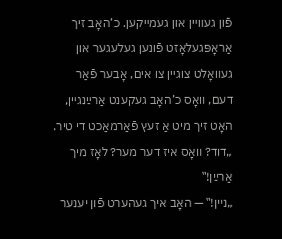פֿון געװײן און געמײקען. כ’האָב זיך אַראָפּגעלאָזט פֿונען געלעגער און געװאָלט צוגײן צו אים, אָבער פֿאַר דעם, װאָס כ’האָב געקענט אַרײַנגײן, האָט זיך מיט אַ זעץ פֿאַרמאַכט די טיר.
„דוד? װאָס איז דער מער? לאָז מיך אַרײַן!‟
„נײן!‟ — האָב איך געהערט פֿון יענער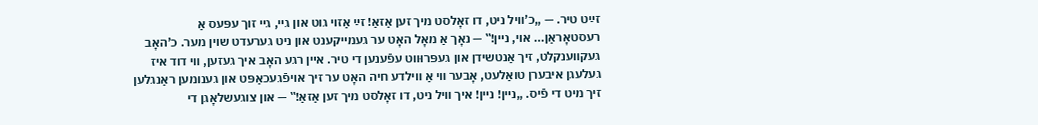זײַט טיר. — „כ’װיל ניט, דו זאָלסט מיך זען אַזאַ! זײַ אַזױ גוט און גײ, גײ זוך עפּעס אַ רעסטאָראַן… אױ, נײן!‟ — נאָך אַ מאָל האָט ער געמײקענט און ניט גערעדט שױן מער. כ’האָב געקװענקלט, זיך אַנטשידן און געפּרוּװט עפֿענען די טיר. אײן רגע האָב איך געזען, װי דוד איז געלעגן איבערן טואַלעט, אָבער װי אַ װילדע חיה האָט ער זיך אױפֿגעכאַפּט און גענומען ראַנגלען זיך מיט די פֿיס. „נײן! נײן! איך װיל ניט, דו זאָלסט מיך זען אַזאַ!‟ — און צוגעשלאָגן די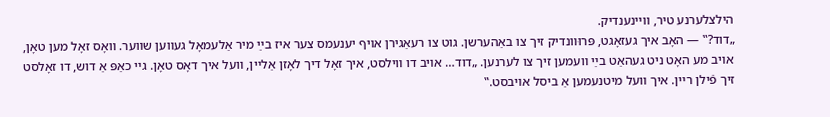הילצלערנע טיר, װײנענדיק.
„דוד?‟ — האָב איך געזאָגט, פּרוּװנדיק זיך צו באַהערשן. גוט צו רעאַגירן אױף יענעמס צער איז בײַ מיר אַלעמאָל געװען שװער. װאָס זאָל מען טאָן, אױב מע האָט ניט געהאַט בײַ װעמען זיך צו לערנען. „דוד… אױב דו װילסט, איך זאָל דיך לאָזן אַלײן, װעל איך דאָס טאָן. גײ כאַפּ אַ דוש, דו זאָלסט זיך פֿילן רײן. איך װעל מיטנעמען אַ ביסל אױבסט.‟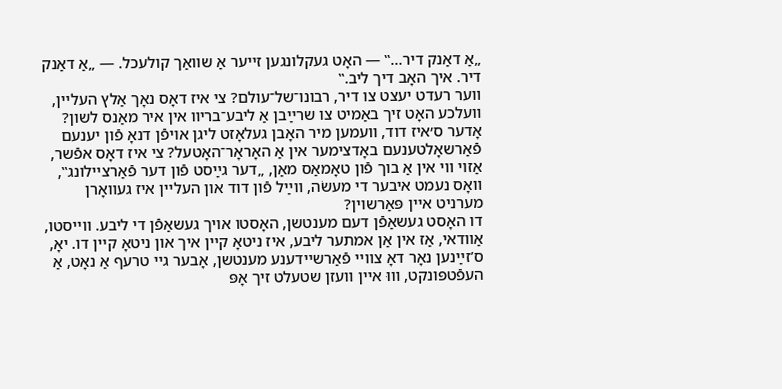„אַ דאַנק דיר…‟ — האָט געקלונגען זײער אַ שװאַך קולעכל. — „אַ דאַנק דיר. איך האָב דיך ליב.‟
װער רעדט יעצט צו דיר, רבונו־של־עולם? צי איז דאָס נאָך אַלץ העלײן, װעלכע האָט זיך באַמיט צו שרײַבן אַ ליבע־בריװ אין איר מאַנס לשון? אָדער ס׳איז דוד, װעמען מיר האָבן געלאָזט ליגן אױפֿן דנאָ פֿון יענעם פֿאַרשאָלטענעם באָדצימער אין אַ האָראָר־האָטעל? צי איז דאָס אפֿשר, אַזױ װי אין אַ בוך פֿון טאָמאַס מאַן, „דער גײַסט פֿון דער פֿאַרצײלונג‟, װאָס נעמט איבער די מעשׂה, װײַל פֿון דוד און העלײן איז געװאָרן מערניט אײן פּאַרשױן?
דו האָסט געשאַפֿן דעם מענטשן, האָסטו אױך געשאַפֿן די ליבע. װײסטו, אַװדאי, אַז אין אַן אמתער ליבע, איז ניטאָ קײן איך און ניטאָ קײן דו. יאָ, ס’זײַנען נאָר דאָ צװײ פֿאַרשײדענע מענטשן, אָבער גײ טרעף אַ נאָט, אַ העפֿטפּונקט, װוּ אײן װעזן שטעלט זיך אָפּ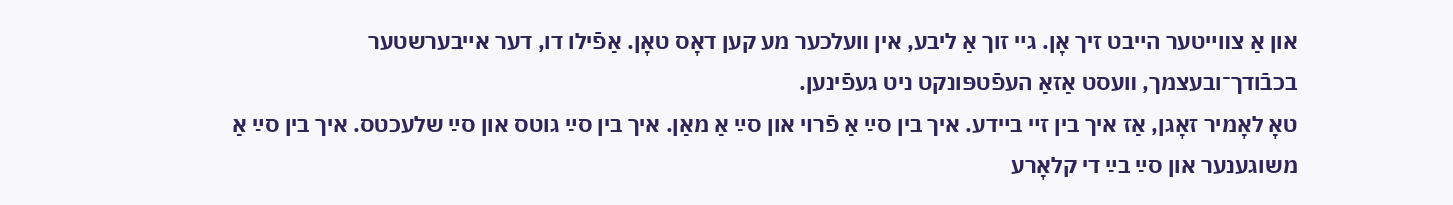און אַ צװײטער הײבט זיך אָן. גײ זוך אַ ליבע, אין װעלכער מע קען דאָס טאָן. אַפֿילו דו, דער אײבערשטער בכבֿודך־ובעצמך, װעסט אַזאַ העפֿטפּונקט ניט געפֿינען.
טאָ לאָמיר זאָגן, אַז איך בין זײ בײדע. איך בין סײַ אַ פֿרױ און סײַ אַ מאַן. איך בין סײַ גוטס און סײַ שלעכטס. איך בין סײַ אַ משוגענער און סײַ בײַ די קלאָרע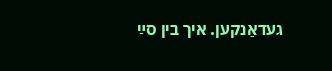געדאַנקען. איך בין סײַ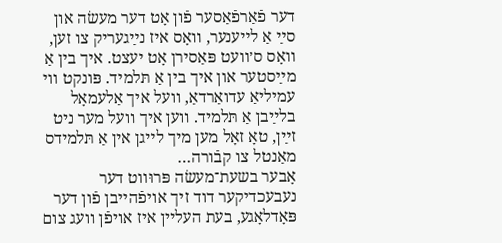דער פֿאַרפֿאַסער פֿון אָט דער מעשׂה און סײַ אַ לײענער, װאָס איז נײַגעריק צו זען, װאָס ס׳װעט פּאַסירן אָט יעצט. איך בין אַ מײַסטער און איך בין אַ תּלמיד. פּונקט װי עמיליאַ עדואַרדאַ, װעל איך אַלעמאָל בלײַבן אַ תּלמיד. װען איך װעל מער ניט זײַן, טאָ זאָל מען מיך לײגן אין אַ תּלמידס מאַנטל צו קבֿורה…
אָבער בשעת־מעשׂה פּרוּװט דער נעבעכדיקער דוד זיך אױפֿהייבן פֿון דער פּאָדלאָגע, בעת העלײן איז אױפֿן װעג צום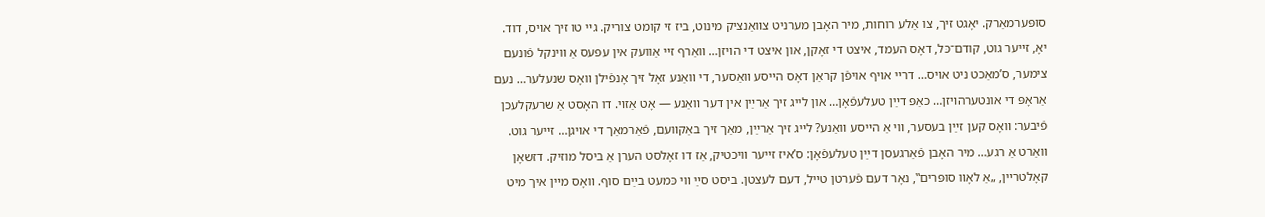סופּערמאַרק. יאָגט זיך, צו אַלע רוחות, מיר האָבן מערניט צװאַנציק מינוט, ביז זי קומט צוריק. גײ טו זיך אױס, דוד. יאָ, זײער גוט, קודם־כּל, דאָס העמד, איצט די זאָקן, און איצט די הױזן… װאַרף זײ אַוועק אין עפּעס אַ װינקל פֿונעם צימער, ס’מאַכט ניט אױס… דרײ אױף אויפֿן קראַן דאָס הײסע װאַסער, די װאַנע זאָל זיך אָנפֿילן װאָס שנעלער… נעם אַראָפּ די אונטערהױזן… כאַפּ דײַן טעלעפֿאָן… און לייג זיך אַרײַן אין דער װאַנע — אָט אַזױ. דו האָסט אַ שרעקלעכן פֿיבער: װאָס קען זײַן בעסער, װי אַ הײסע װאַנע? לײג זיך אַרײַן, מאַך זיך באַקװעם, פֿאַרמאַך די אױגן… זײער גוט. װאַרט אַ רגע… מיר האָבן פֿאַרגעסן דײַן טעלעפֿאָן: ס’איז זײער װיכטיק, אַז דו זאָלסט הערן אַ ביסל מוזיק. דזשאָן קאָלטרײן, „אַ לאָװ סופּרים‟, נאָר דעם פֿערטן טײל, דעם לעצטן. ביסט סײַ װי כּמעט בײַם סוף. װאָס מײן איך מיט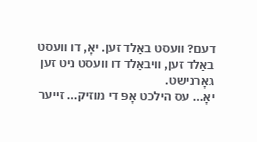דעם? װעסט באַלד זען. יאָ, דו װעסט באַלד זען, װיבאַלד דו װעסט ניט זען גאָרנישט.
יאָ… עס הילכט אָפּ די מוזיק… זײער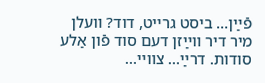פֿײַן… ביסט גרײט, דוד? װעלן מיר דיר װײַזן דעם סוד פֿון אַלע סודות. דרײַ… צװײ…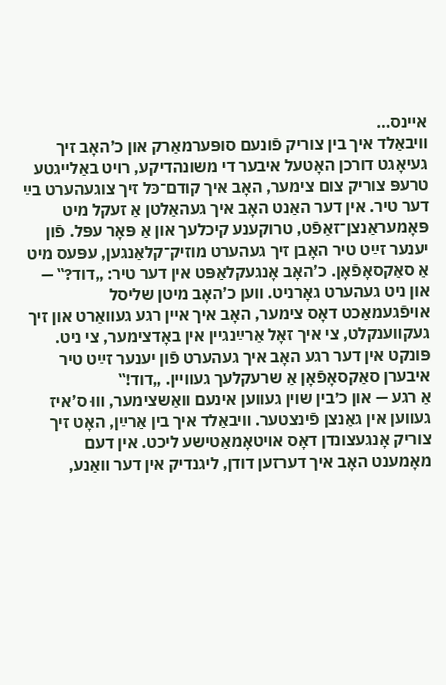אײנס…
װיבאַלד איך בין צוריק פֿונעם סופּערמאַרק און כ’האָב זיך געיאָגט דורכן האָטעל איבער די משונהדיקע, רױט באַלײגטע טרעפּ צוריק צום צימער, האָב איך קודם־כּל זיך צוגעהערט בײַ דער טיר. אין דער האַנט האָב איך געהאַלטן אַ זעקל מיט פּאָמעראַנצן־זאַפֿט, טרוקענע קיכלעך און אַ פּאָר עפּל. פֿון יענער זײַט טיר האָבן זיך געהערט מוזיק־קלאַנגען, עפּעס מיט אַ סאַקסאָפֿאָן. כ’האָב אָנגעקלאַפּט אין דער טיר: „דוד?‟ — און ניט געהערט גאָרניט. װען כ’האָב מיטן שליסל אױפֿגעמאַכט דאָס צימער, האָב איך אײן רגע געװאַרט און זיך געקװענקלט, צי איך זאָל אַרײַנגיין אין באָדצימער, צי ניט. פּונקט אין דער רגע האָב איך געהערט פֿון יענער זײַט טיר איבערן סאַקסאָפֿאָן אַ שרעקלעך געװײן. „דוד!‟
אַ רגע — און כ׳בין שוין געווען אינעם וואַשצימער, װוּ ס’איז געװען אין גאַנצן פֿינצטער. װיבאַלד איך בין אַרײַן, האָט זיך צוריק אָנגעצונדן דאָס אױטאָמאַטישע ליכט. אין דעם מאָמענט האָב איך דערזען דודן, ליגנדיק אין דער װאַנע,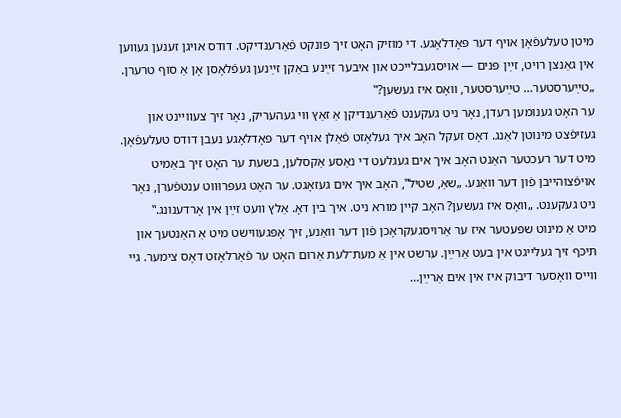מיטן טעלעפֿאָן אױף דער פּאָדלאָגע. די מוזיק האָט זיך פּונקט פֿאַרענדיקט. דודס אױגן זענען געװען אין גאַנצן רױט, זײַן פּנים — אויסגעבלייכט און איבער זײַנע באַקן זײַנען געפֿלאָסן אָן אַ סוף טרערן. „טײַערסטער… טײַערסטער, װאָס איז געשען?‟
ער האָט גענומען רעדן, נאָר ניט געקענט פֿאַרענדיקן אַ זאַץ װי געהעריק, נאָר זיך צעװײנט און געזיפֿצט מינוטן לאַנג. דאָס זעקל האָב איך געלאָזט פֿאַלן אױף דער פּאָדלאָגע נעבן דודס טעלעפֿאָן. מיט דער רעכטער האַנט האָב איך אים געגלעט די נאַסע אַקסלען, בשעת ער האָט זיך באַמיט אויפֿצוהייבן פֿון דער װאַנע. „שאַ, שטיל‟, האָב איך אים געזאָגט. ער האָט געפּרוּװט ענטפֿערן, נאָר ניט געקענט. „װאָס איז געשען? האָב קײן מורא ניט. איך בין דאָ. אַלץ װעט זײַן אין אָרדענונג.‟
מיט אַ מינוט שפּעטער איז ער אַרויסגעקראָכן פֿון דער וואַנע, זיך אָפּגעווישט מיט אַ האַנטעך און תּיכּף זיך געלייגט אין בעט אַרײַן. ערשט אין אַ מעת־לעת אַרום האָט ער פֿאַרלאָזט דאָס צימער. גײ װײס װאָסער דיבוק איז אין אים אַרײַן…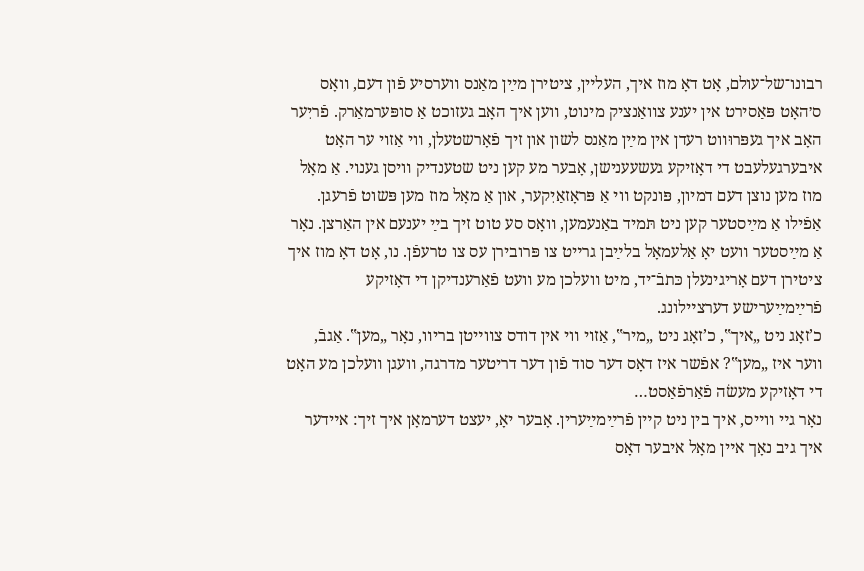רבונו־של־עולם, אָט דאָ מוז איך, העלײן, ציטירן מײַן מאַנס װערסיע פֿון דעם, װאָס ס׳האָט פּאַסירט אין יענע צװאַנציק מינוט, װען איך האָב געזוכט אַ סופּערמאַרק. פֿריִער האָב איך געפּרוּװט רעדן אין מײַן מאַנס לשון און זיך פֿאָרשטעלן, װי אַזױ ער האָט איבערגעלעבט די דאָזיקע געשעענישן, אָבער מע קען ניט שטענדיק װיסן גענױ. אַ מאָל מוז מען נוצן דעם דמיון, פּונקט װי אַ פּראָזאַיִקער, און אַ מאָל מוז מען פּשוט פֿרעגן. אַפֿילו אַ מײַסטער קען ניט תּמיד באַנעמען, װאָס סע טוט זיך בײַ יענעם אין האַרצן. נאָר אַ מײַסטער װעט יאָ אַלעמאָל בלײַבן גרײט צו פּרובירן עס צו טרעפֿן. נו, אָט דאָ מוז איך ציטירן דעם אָריגינעלן כּתבֿ־יד, מיט װעלכן מע װעט פֿאַרענדיקן די דאָזיקע פֿרײַמײַערישע דערצײלונג.
כ’זאָג ניט „איך‟, כ’זאָג ניט „מיר‟, אַזױ װי אין דודס צװײטן בריװ, נאָר „מען‟. אַגבֿ, װער איז „מען‟? אפֿשר איז דאָס דער סוד פֿון דער דריטער מדרגה, װעגן װעלכן מע האָט די דאָזיקע מעשׂה פֿאַרפֿאַסט…
נאָר גײ װײס, איך בין ניט קײן פֿרײַמײַערין. אָבער יאָ, יעצט דערמאָן איך זיך: אײדער איך גיב נאָך אײן מאָל איבער דאָס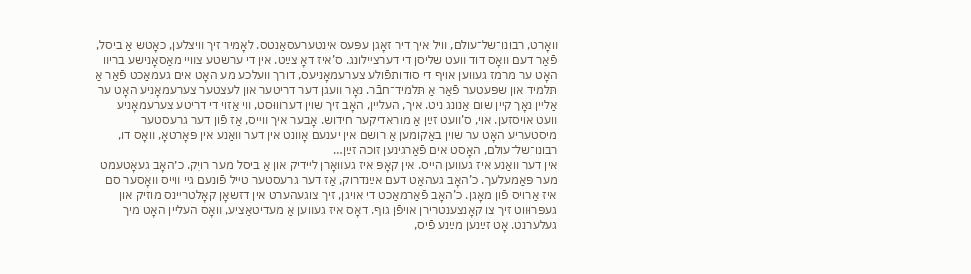װאָרט, רבונו־של־עולם, װיל איך דיר זאָגן עפּעס אינטערעסאַנטס. לאָמיר זיך װיצלען, כאָטש אַ ביסל, פֿאַר דעם װאָס דוד װעט שליסן די דערצײלונג. ס’איז דאָ צײַט. אין די ערשטע צװײ מאַסאָנישע בריװ האָט ער מרמז געװען אױף די סודותפֿולע צערעמאָניעס, דורך װעלכע מע האָט אים געמאַכט פֿאַר אַ תּלמיד און שפּעטער פֿאַר אַ תּלמיד־חבֿר. נאָר װעגן דער דריטער און לעצטער צערעמאָניע האָט ער אַלײן נאָך קײן שום אַנונג ניט. איך, העלײן, האָב זיך שױן דערװוּסט, װי אַזױ די דריטע צערעמאָניע װעט אױסזען. אױ, ס’װעט זײַן אַ מוראדיקער חידוש. אָבער איך װײס, אַז פֿון דער גרעסטער מיסטעריע האָט ער שױן באַקומען אַ רושם אין יענעם אָװנט אין דער װאַנע אין פּאָרטאָ, װאָס דו, רבונו־של־עולם, האָסט אים פֿאַרגינען זוכה זײַן…
אין דער װאַנע איז געװען הײס. אין קאָפּ איז געװאָרן לײדיק און אַ ביסל מער רויִק. כ׳האָב געאָטעמט מער פּאַמעלעך. כ’האָב געהאַט דעם אײַנדרוק, אַז דער גרעסטער טײל פֿונעם גײ װײס װאָסער סם איז אַרױס פֿון מאָגן. כ’האָב פֿאַרמאַכט די אױגן, זיך צוגעהערט אין דזשאָן קאָלטרײנס מוזיק און געפּרוּװט זיך צו קאָנצענטרירן אױפֿן גוף. דאָס איז געװען אַ מעדיטאַציע, װאָס העלײן האָט מיך געלערנט. אָט זײַנען מײַנע פֿיס,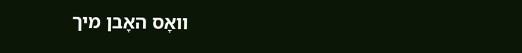װאָס האָבן מיך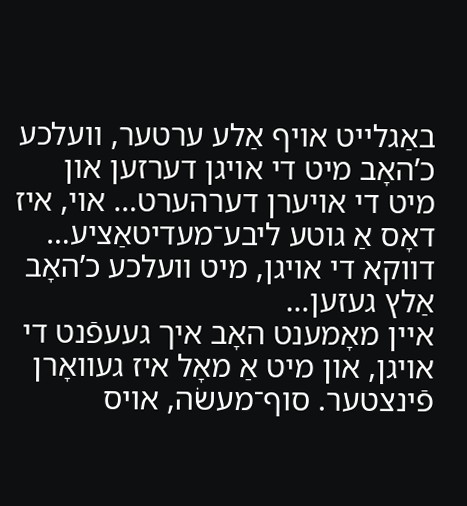באַגלײט אױף אַלע ערטער, װעלכע כ’האָב מיט די אױגן דערזען און מיט די אױערן דערהערט… אױ, איז דאָס אַ גוטע ליבע־מעדיטאַציע… דװקא די אױגן, מיט װעלכע כ’האָב אַלץ געזען…
אײן מאָמענט האָב איך געעפֿנט די אױגן, און מיט אַ מאָל איז געוואָרן פֿינצטער. סוף־מעשׂה, אױס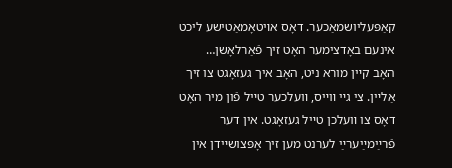קאַפּעליושמאַכער. דאָס אױטאָמאַטישע ליכט אינעם באָדצימער האָט זיך פֿאַרלאָשן…
האָב קײן מורא ניט, האָב איך געזאָגט צו זיך אַלײן. צי גײ װײס, װעלכער טײל פֿון מיר האָט דאָס צו װעלכן טײל געזאָגט. אין דער פֿרײַמײַערײַ לערנט מען זיך אָפּצושײדן אין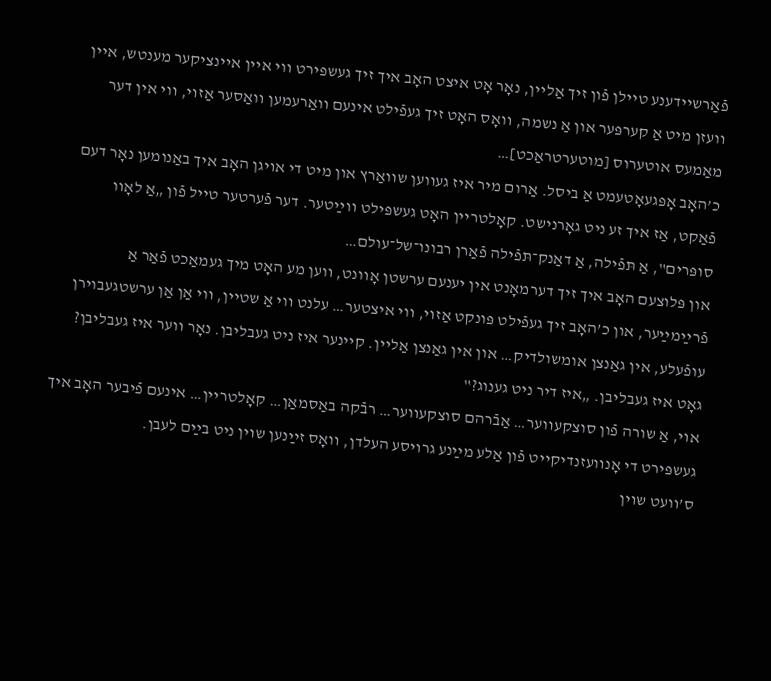פֿאַרשײדענע טײלן פֿון זיך אַלײן, נאָר אָט איצט האָב איך זיך געשפּירט װי אײן אײנציקער מענטש, אײן װעזן מיט אַ קערפּער און אַ נשמה, װאָס האָט זיך געפֿילט אינעם װאַרעמען װאַסער אַזױ, װי אין דער מאַמעס אוטערוס [מוטערטראַכט]…
כ’האָב אָפּגעאָטעמט אַ ביסל. אַרום מיר איז געװען שװאַרץ און מיט די אױגן האָב איך באַנומען נאָר דעם פֿאַקט, אַז איך זע ניט גאָרנישט. קאָלטרײן האָט געשפּילט װײַטער. דער פֿערטער טײל פֿון „אַ לאָװ סופּרים‟, אַ תּפֿילה, אַ דאַנק־תּפֿילה פֿאַרן רבונו־של־עולם…
און פּלוצעם האָב איך זיך דערמאָנט אין יענעם ערשטן אָװנט, װען מע האָט מיך געמאַכט פֿאַר אַ פֿרײַמײַער, און כ’האָב זיך געפֿילט פּונקט אַזױ, װי איצטער… עלנט װי אַ שטײן, װי אַן אַן ערשטגעבוירן עופֿעלע, אין גאַנצן אומשולדיק… און אין גאַנצן אַלײן. קײנער איז ניט געבליבן. נאָר װער איז געבליבן? גאָט איז געבליבן. „איז דיר ניט גענוג?‟
אױ, אַ שורה פֿון סוצקעװער… אַבֿרהם סוצקעװער… רבֿקה באַסמאַן… קאָלטרײן… אינעם פֿיבער האָב איך געשפּירט די אָנװעזנדיקײט פֿון אַלע מײַנע גרױסע העלדן, װאָס זײַנען שױן ניט בײַם לעבן.
ס’װעט שױן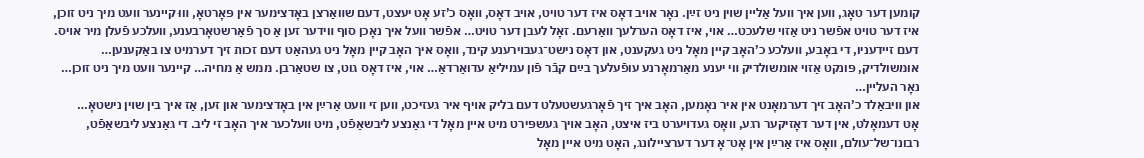קומען דער טאָג, װען איך װעל אַלײן שױן ניט זײַן. נאָר אױב דאָס איז דער טױט, אױב דאָס, װאָס כ’זע אָט יעצט, דעם שװאַרצן באָדצימער אין פּאָרטאָ, װוּ קײנער װעט מיך ניט זוכן, איז דער טױט אפֿשר ניט אַזױ שלעכט… אױ, איז דאָס הערלעך װאַרעם. זאָל לעבן דער טױט… אפֿשר װעל איך נאָכן סוף װידער זען אַ סך פֿאַרשטאָרבענע, װעלכע פֿעלן מיר אױס. דעם זײדעניו, די באָבע, װעלכע כ’האָב קײן מאָל ניט געקענט, און דאָס נישט־געבױרענע קינד, װאָס איך האָב קײן מאָל ניט געהאַט דעם זכות זיך דערמיט צו באַקענען… אומשולדיק, פּונקט אַזױ אומשולדיק װי יענע מאַרמאָרנע עופֿעלעך בײַם קבֿר פֿון עמיליאַ עדואַרדאַ… אױ, איז דאָס גוט, צו שטאַרבן. ממש אַ מחיה… קײנער װעט מיך ניט זוכן… נאָר העלײן…
און װיבאַלד כ’האָב זיך דערמאָנט אין איר נאָמען, האָב איך זיך פֿאָרגעשטעלט דעם בליק אױף איר געזיכט, װען זי װעט אַרײַן אין באָדצימער און זען, אַז איך בין שױן נישטאָ…
אָט דעמאָלט, אין דער דאָזיקער רגע, װאָס געדױערט ביז איצט, האָב אױך געשפּירט מיט אײן מאָל די גאַנצע ליבשאַפֿט, מיט װעלכער איך האָב זי ליב. די גאַנצע ליבשאַפֿט, רבונו־של־עולם, װאָס איז אַרײַן אין אָט־אָ דער דערצײלונג, האָט מיט אײן מאָל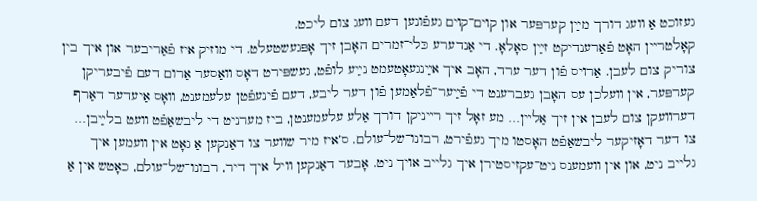געזוכט אַ װעג דורך מײַן קערפּער און קױם־קױם געפֿונען דעם װעג צום ליכט.
קאָלטרײן האָט פֿאַרענדיקט זײַן סאָלאָ. די אַנדערע כּלי־זמרים האָבן זיך אָפּגעשטעלט. די מוזיק איז פֿאַריבער און איך בין צוריק צום לעבן. אַרױס פֿון דער ערד, האָב איך אײַנגעאָטעמט נײַע לופֿט, געשפּירט דאָס װאַסער אַרום דעם פֿיבעריקן קערפּער, אין װעלכן עס האָבן געברענט די פֿײַער־פֿלאַמען פֿון דער ליבע, דעם פֿינעפֿטן עלעמענט, װאָס אַיעדער דאַרף דערװעקן צום לעבן אין זיך אַלײן… מע זאָל זיך רײניקן דורך אַלע עלעמענטן, ביז מערניט די ליבשאַפֿט װעט בלײַבן…
צו דער דאָזיקער ליבשאַפֿט האָסטו מיך געפֿירט, רבונו־של־עולם. ס’איז מיר שװער צו דאַנקען אַ גאָט אין װעמען איך גלייב ניט, און אין װעמענס ניט־עקזיסטירן איך גלייב אױך ניט. אָבער דאַנקען װיל איך דיר, רבונו־של־עולם, כאָטש אין אַ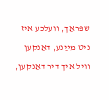שפּראַך, װעלכע איז ניט מײַנע, דאַנקען װיל איך דיר דאַנקען,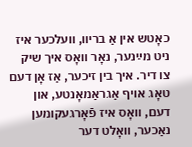כאָטש אין אַ בריװ, װעלכער איז ניט מײַנער, נאָר װאָס איך שיק צו דיר. איך בין זיכער, אַז אָן דעם טאָג אױף אַגראַמאָנטע, און דעם, װאָס איז פֿאָרגעקומען נאַכער, װאָלט דער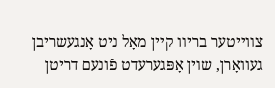צװײטער בריװ קײן מאָל ניט אָנגעשריבן געוואָרן, שױן אָפּגערעדט פֿונעם דריטן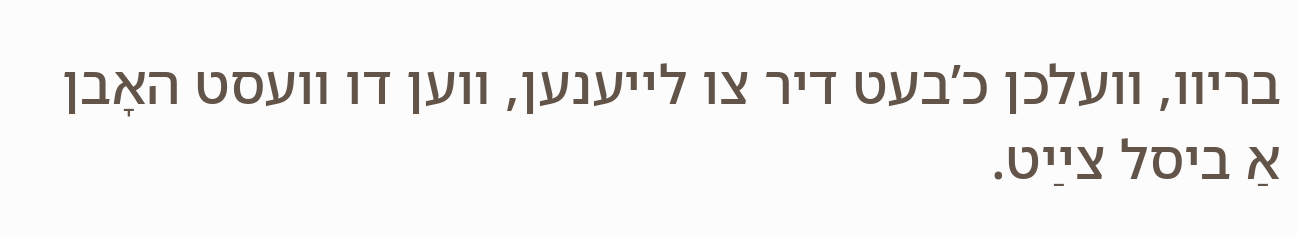בריװ, װעלכן כ’בעט דיר צו לײענען, װען דו װעסט האָבן אַ ביסל צײַט.